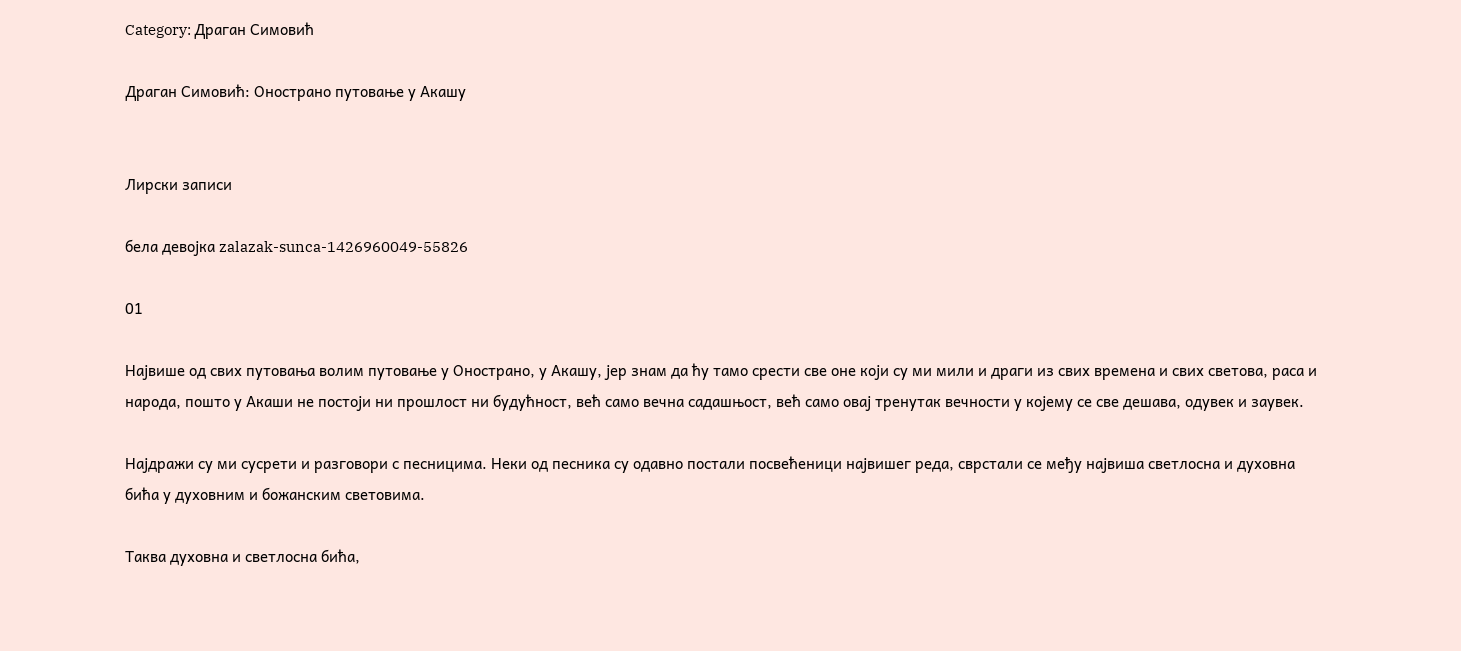Category: Драган Симовић

Драган Симовић: Онострано путовање у Акашу


Лирски записи

бела девојка zalazak-sunca-1426960049-55826

01

Највише од свих путовања волим путовање у Онострано, у Акашу, јер знам да ћу тамо срести све оне који су ми мили и драги из свих времена и свих светова, раса и народа, пошто у Акаши не постоји ни прошлост ни будућност, већ само вечна садашњост, већ само овај тренутак вечности у којему се све дешава, одувек и заувек.

Најдражи су ми сусрети и разговори с песницима. Неки од песника су одавно постали посвећеници највишег реда, сврстали се међу највиша светлосна и духовна бића у духовним и божанским световима.

Таква духовна и светлосна бића,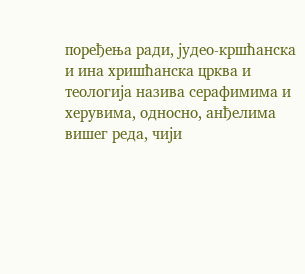поређења ради, јудео-кршћанска и ина хришћанска црква и теологија назива серафимима и херувима, односно, анђелима вишег реда, чији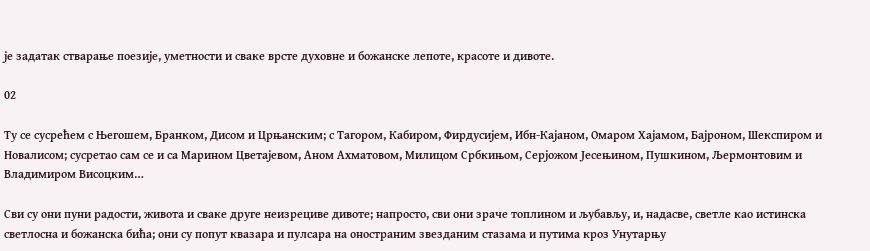је задатак стварање поезије, уметности и сваке врсте духовне и божанске лепоте, красоте и дивоте.

02

Ту се сусрећем с Његошем, Бранком, Дисом и Црњанским; с Тагором, Кабиром, Фирдусијем, Ибн-Кајаном, Омаром Хајамом, Бајроном, Шекспиром и Новалисом; сусретао сам се и са Марином Цветајевом, Аном Ахматовом, Милицом Србкињом, Серјожом Јесењином, Пушкином, Љермонтовим и Владимиром Висоцким…

Сви су они пуни радости, живота и сваке друге неизрециве дивоте; напросто, сви они зраче топлином и љубављу, и, надасве, светле као истинска светлосна и божанска бића; они су попут квазара и пулсара на оностраним звезданим стазама и путима кроз Унутарњу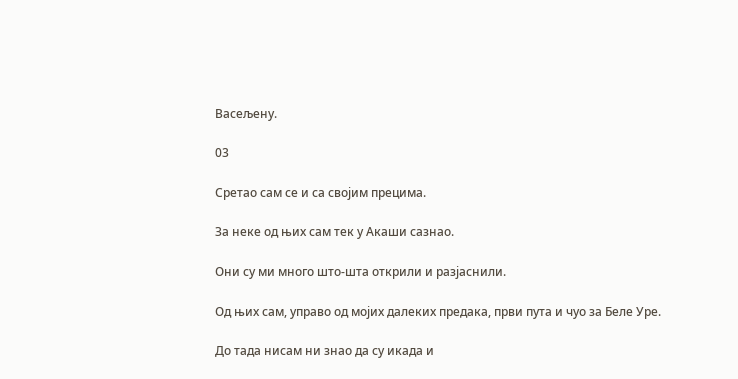Васељену.

03

Сретао сам се и са својим прецима.

За неке од њих сам тек у Акаши сазнао.

Они су ми много што-шта открили и разјаснили.

Од њих сам, управо од мојих далеких предака, први пута и чуо за Беле Уре.

До тада нисам ни знао да су икада и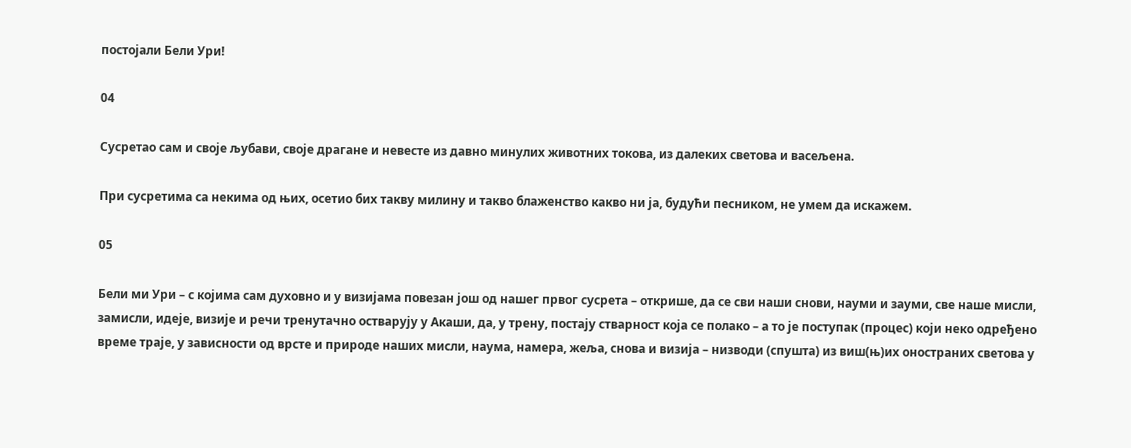постојали Бели Ури!

04

Сусретао сам и своје љубави, своје драгане и невесте из давно минулих животних токова, из далеких светова и васељена.

При сусретима са некима од њих, осетио бих такву милину и такво блаженство какво ни ја, будући песником, не умем да искажем.

05

Бели ми Ури – с којима сам духовно и у визијама повезан још од нашег првог сусрета – открише, да се сви наши снови, науми и зауми, све наше мисли, замисли, идеје, визије и речи тренутачно остварују у Акаши, да, у трену, постају стварност која се полако – а то је поступак (процес) који неко одређено време траје, у зависности од врсте и природе наших мисли, наума, намера, жеља, снова и визија – низводи (спушта) из виш(њ)их оностраних светова у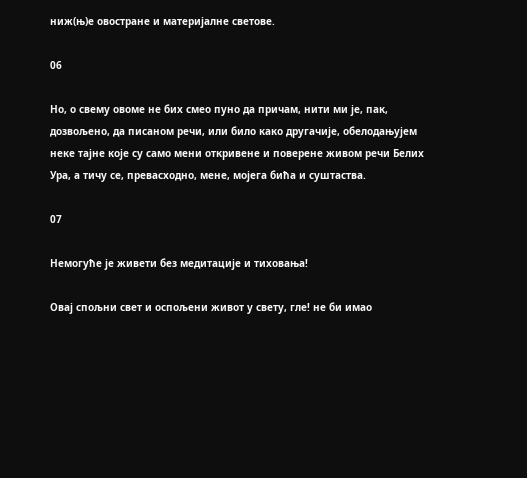ниж(њ)е овостране и материјалне светове.

06

Но, о свему овоме не бих смео пуно да причам, нити ми је, пак, дозвољено, да писаном речи, или било како другачије, обелодањујем неке тајне које су само мени откривене и поверене живом речи Белих Ура, а тичу се, превасходно, мене, мојега бића и суштаства.

07

Немогуће је живети без медитације и тиховања!

Овај спољни свет и оспољени живот у свету, гле! не би имао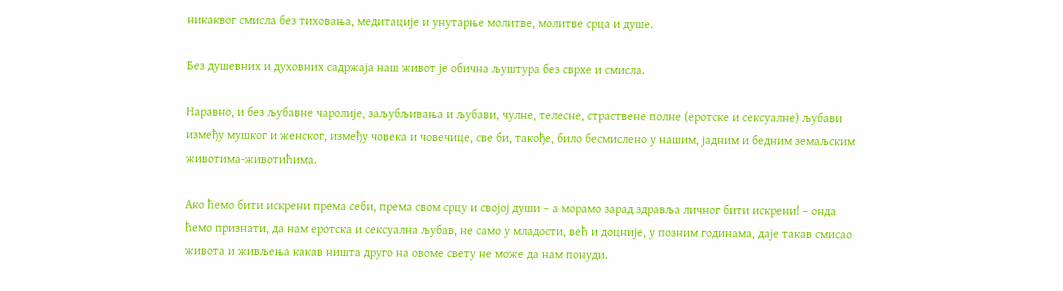никаквог смисла без тиховања, медитације и унутарње молитве, молитве срца и душе.

Без душевних и духовних садржаја наш живот је обична љуштура без сврхе и смисла.

Наравно, и без љубавне чаролије, заљубљивања и љубави, чулне, телесне, страствене полне (еротске и сексуалне) љубави између мушког и женског, између човека и човечице, све би, такође, било бесмислено у нашим, јадним и бедним земаљским животима-животићима.

Ако ћемо бити искрени према себи, према свом срцу и својој души – а морамо зарад здравља личног бити искрени! – онда ћемо признати, да нам еротска и сексуална љубав, не само у младости, већ и доцније, у позним годинама, даје такав смисао живота и живљења какав ништа друго на овоме свету не може да нам понуди.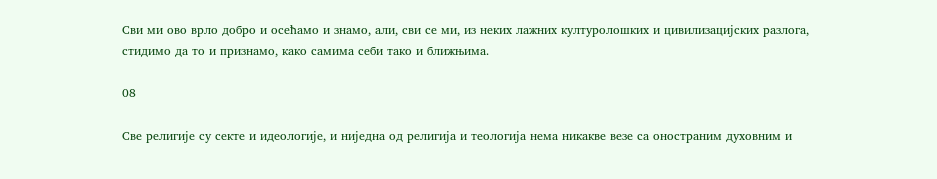Сви ми ово врло добро и осећамо и знамо, али, сви се ми, из неких лажних културолошких и цивилизацијских разлога, стидимо да то и признамо, како самима себи тако и ближњима.

08

Све религије су секте и идеологије, и ниједна од религија и теологија нема никакве везе са оностраним духовним и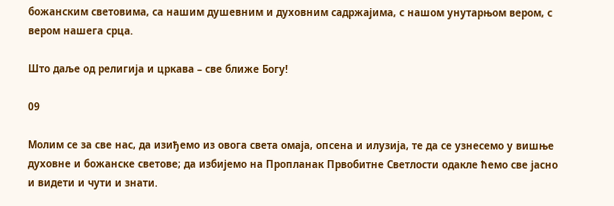божанским световима, са нашим душевним и духовним садржајима, с нашом унутарњом вером, с вером нашега срца.

Што даље од религија и цркава – све ближе Богу!

09

Молим се за све нас, да изиђемо из овога света омаја, опсена и илузија, те да се узнесемо у вишње духовне и божанске светове; да избијемо на Пропланак Првобитне Светлости одакле ћемо све јасно и видети и чути и знати.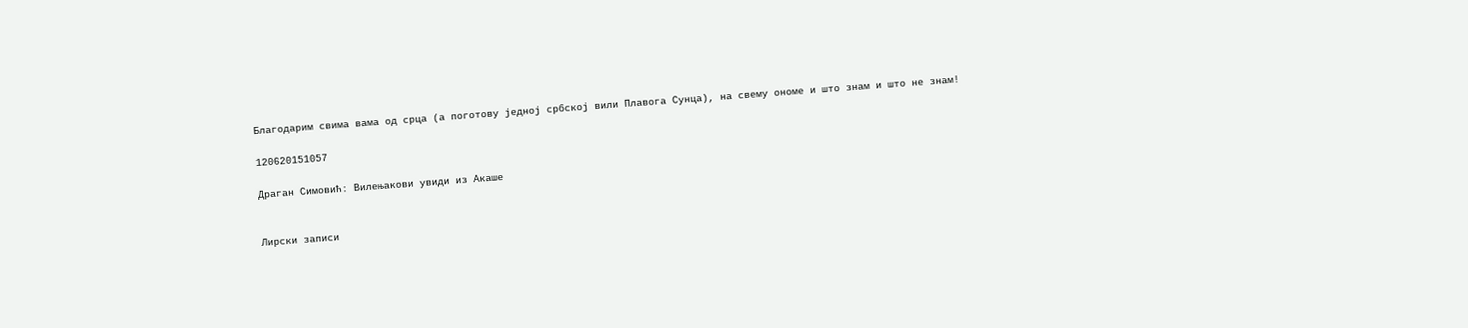Благодарим свима вама од срца (а поготову једној србској вили Плавога Сунца), на свему ономе и што знам и што не знам!

120620151057

Драган Симовић: Вилењакови увиди из Акаше


Лирски записи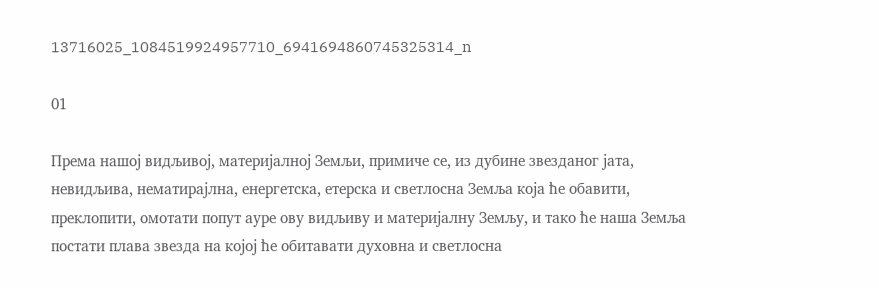13716025_1084519924957710_6941694860745325314_n

01

Према нашој видљивој, материјалној Земљи, примиче се, из дубине звезданог јата, невидљива, нематирајлна, енергетска, етерска и светлосна Земља која ће обавити, преклопити, омотати попут ауре ову видљиву и материјалну Земљу, и тако ће наша Земља постати плава звезда на којој ће обитавати духовна и светлосна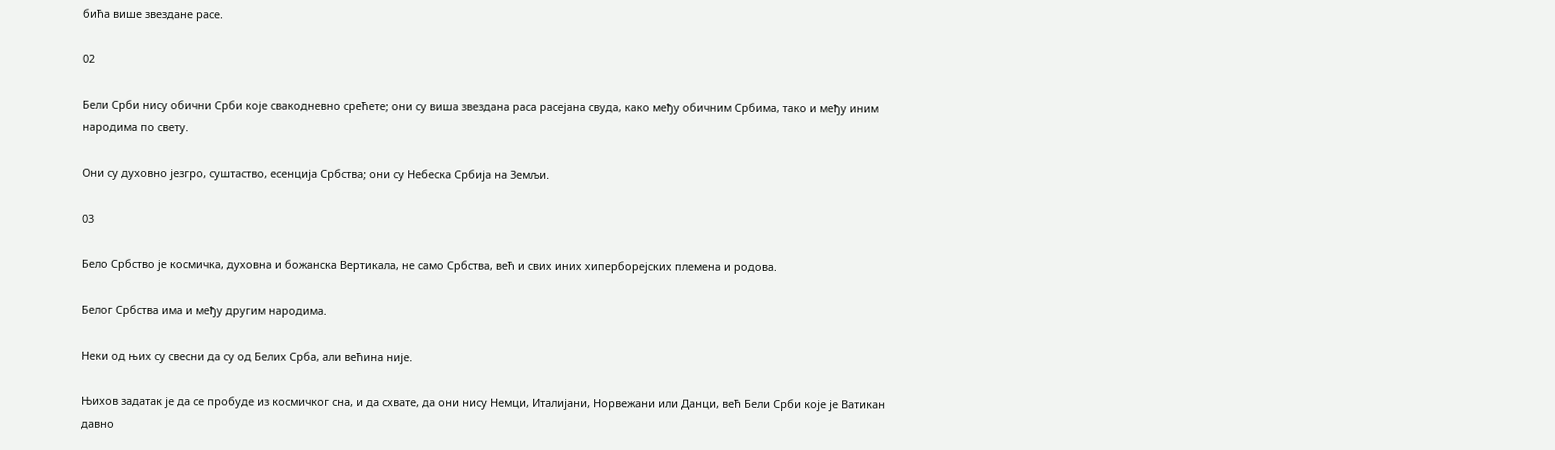бића више звездане расе.

02

Бели Срби нису обични Срби које свакодневно срећете; они су виша звездана раса расејана свуда, како међу обичним Србима, тако и међу иним народима по свету.

Они су духовно језгро, суштаство, есенција Србства; они су Небеска Србија на Земљи.

03

Бело Србство је космичка, духовна и божанска Вертикала, не само Србства, већ и свих иних хиперборејских племена и родова.

Белог Србства има и међу другим народима.

Неки од њих су свесни да су од Белих Срба, али већина није.

Њихов задатак је да се пробуде из космичког сна, и да схвате, да они нису Немци, Италијани, Норвежани или Данци, већ Бели Срби које је Ватикан давно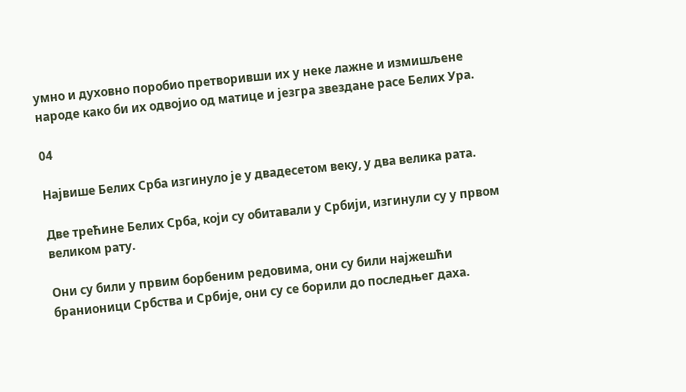умно и духовно поробио претворивши их у неке лажне и измишљене народе како би их одвојио од матице и језгра звездане расе Белих Ура.

04

Највише Белих Срба изгинуло је у двадесетом веку, у два велика рата.

Две трећине Белих Срба, који су обитавали у Србији, изгинули су у првом великом рату.

Они су били у првим борбеним редовима, они су били најжешћи бранионици Србства и Србије, они су се борили до последњег даха.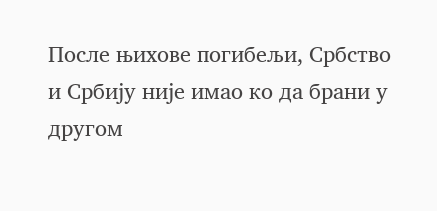После њихове погибељи, Србство и Србију није имао ко да брани у другом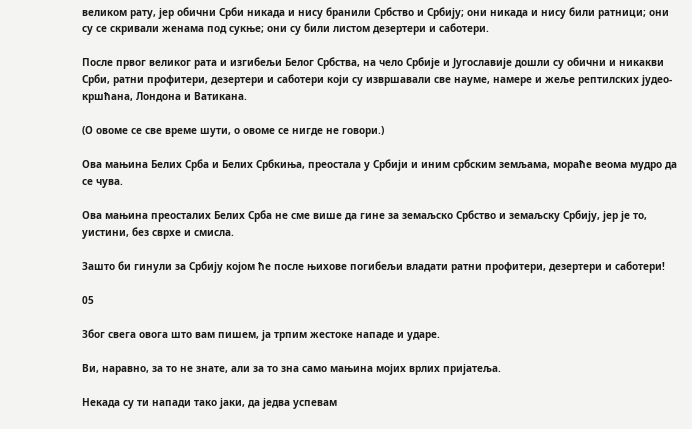великом рату, јер обични Срби никада и нису бранили Србство и Србију; они никада и нису били ратници; они су се скривали женама под сукње; они су били листом дезертери и саботери.

После првог великог рата и изгибељи Белог Србства, на чело Србије и Југославије дошли су обични и никакви Срби, ратни профитери, дезертери и саботери који су извршавали све науме, намере и жеље рептилских јудео-кршћана, Лондона и Ватикана.

(О овоме се све време шути, о овоме се нигде не говори.)

Ова мањина Белих Срба и Белих Србкиња, преостала у Србији и иним србским земљама, мораће веома мудро да се чува.

Ова мањина преосталих Белих Срба не сме више да гине за земаљско Србство и земаљску Србију, јер је то, уистини, без сврхе и смисла.

Зашто би гинули за Србију којом ће после њихове погибељи владати ратни профитери, дезертери и саботери!

05

Због свега овога што вам пишем, ја трпим жестоке нападе и ударе.

Ви, наравно, за то не знате, али за то зна само мањина мојих врлих пријатеља.

Некада су ти напади тако јаки, да једва успевам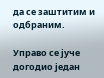да се заштитим и одбраним.

Управо се јуче догодио један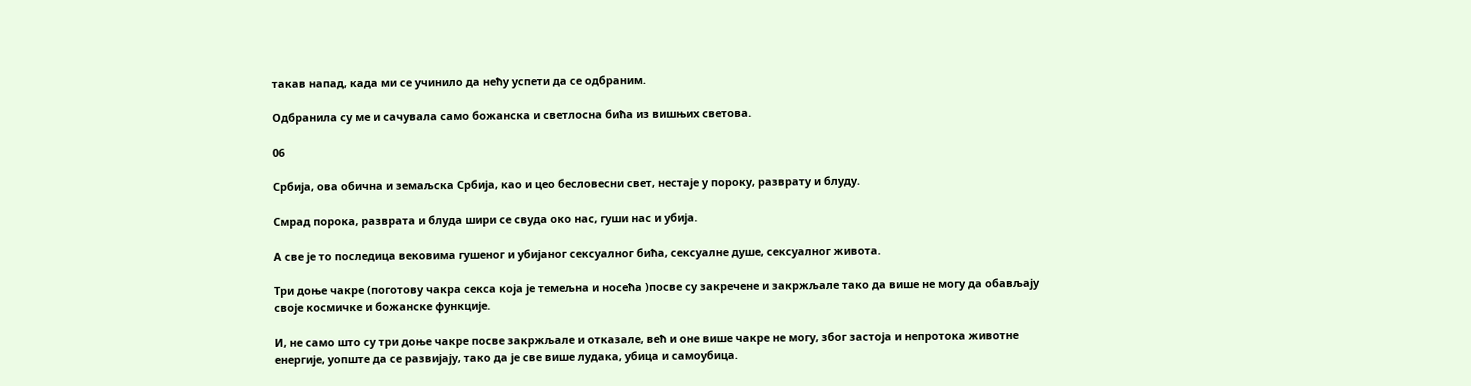такав напад, када ми се учинило да нећу успети да се одбраним.

Одбранила су ме и сачувала само божанска и светлосна бића из вишњих светова.

06

Србија, ова обична и земаљска Србија, као и цео бесловесни свет, нестаје у пороку, разврату и блуду.

Смрад порока, разврата и блуда шири се свуда око нас, гуши нас и убија.

А све је то последица вековима гушеног и убијаног сексуалног бића, сексуалне душе, сексуалног живота.

Три доње чакре (поготову чакра секса која је темељна и носећа )посве су закречене и закржљале тако да више не могу да обављају своје космичке и божанске функције.

И, не само што су три доње чакре посве закржљале и отказале, већ и оне више чакре не могу, због застоја и непротока животне енергије, уопште да се развијају, тако да је све више лудака, убица и самоубица.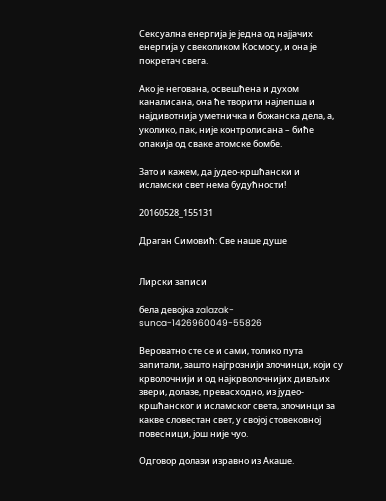Сексуална енергија је једна од најјачих енергија у свеколиком Космосу, и она је покретач свега.

Ако је негована, освешћена и духом каналисана, она ће творити најлепша и најдивотнија уметничка и божанска дела, а, уколико, пак, није контролисана – биће опакија од сваке атомске бомбе.

Зато и кажем, да јудео-кршћански и исламски свет нема будућности!

20160528_155131

Драган Симовић: Све наше душе


Лирски записи

бела девојка zalazak-sunca-1426960049-55826

Вероватно сте се и сами, толико пута запитали, зашто најгрознији злочинци, који су крволочнији и од најкрволочнијих дивљих звери, долазе, превасходно, из јудео-кршћанског и исламског света, злочинци за какве словестан свет, у својој стовековној повесници, још није чуо.

Одговор долази изравно из Акаше.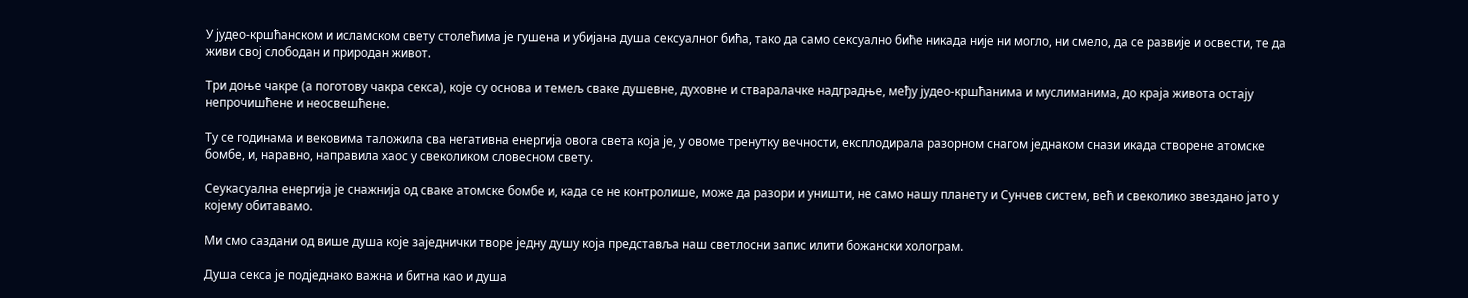У јудео-кршћанском и исламском свету столећима је гушена и убијана душа сексуалног бића, тако да само сексуално биће никада није ни могло, ни смело, да се развије и освести, те да живи свој слободан и природан живот.

Три доње чакре (а поготову чакра секса), које су основа и темељ сваке душевне, духовне и стваралачке надградње, међу јудео-кршћанима и муслиманима, до краја живота остају непрочишћене и неосвешћене.

Ту се годинама и вековима таложила сва негативна енергија овога света која је, у овоме тренутку вечности, експлодирала разорном снагом једнаком снази икада створене атомске бомбе, и, наравно, направила хаос у свеколиком словесном свету.

Сеукасуална енергија је снажнија од сваке атомске бомбе и, када се не контролише, може да разори и уништи, не само нашу планету и Сунчев систем, већ и свеколико звездано јато у којему обитавамо.

Ми смо саздани од више душа које заједнички творе једну душу која представља наш светлосни запис илити божански холограм.

Душа секса је подједнако важна и битна као и душа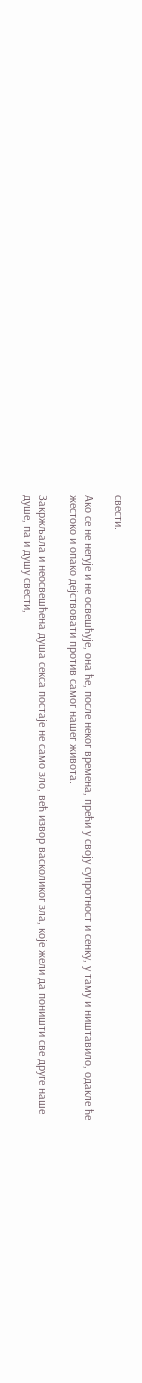свести.

Ако се не негује и не освешћује, она ће, после неког времена, прећи у своју супротност и сенку, у таму и ништавило, одакле ће жестоко и опако дејствовати против самог нашег живота.

Закржљала и неосвешћена душа секса постаје не само зло, већ извор васколиког зла, које жели да поништи све друге наше душе, па и душу свести,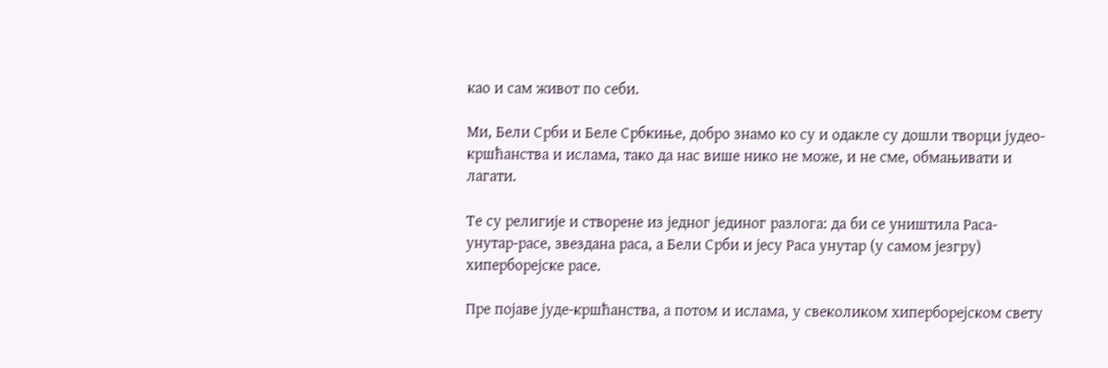као и сам живот по себи.

Ми, Бели Срби и Беле Србкиње, добро знамо ко су и одакле су дошли творци јудео-кршћанства и ислама, тако да нас више нико не може, и не сме, обмањивати и лагати.

Те су религије и створене из једног јединог разлога: да би се уништила Раса-унутар-расе, звездана раса, а Бели Срби и јесу Раса унутар (у самом језгру) хиперборејске расе.

Пре појаве јуде-кршћанства, а потом и ислама, у свеколиком хиперборејском свету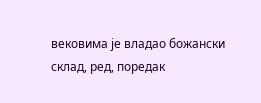вековима је владао божански склад, ред, поредак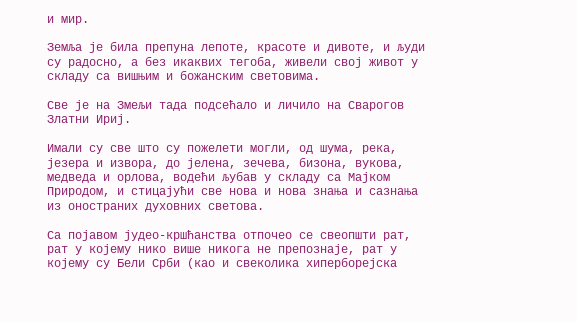и мир.

Земља је била препуна лепоте, красоте и дивоте, и људи су радосно, а без икаквих тегоба, живели свој живот у складу са вишњим и божанским световима.

Све је на Змељи тада подсећало и личило на Сварогов Златни Ириј.

Имали су све што су пожелети могли, од шума, река, језера и извора, до јелена, зечева, бизона, вукова, медведа и орлова, водећи љубав у складу са Мајком Природом, и стицајући све нова и нова знања и сазнања из оностраних духовних светова.

Са појавом јудео-кршћанства отпочео се свеопшти рат, рат у којему нико више никога не препознаје, рат у којему су Бели Срби (као и свеколика хиперборејска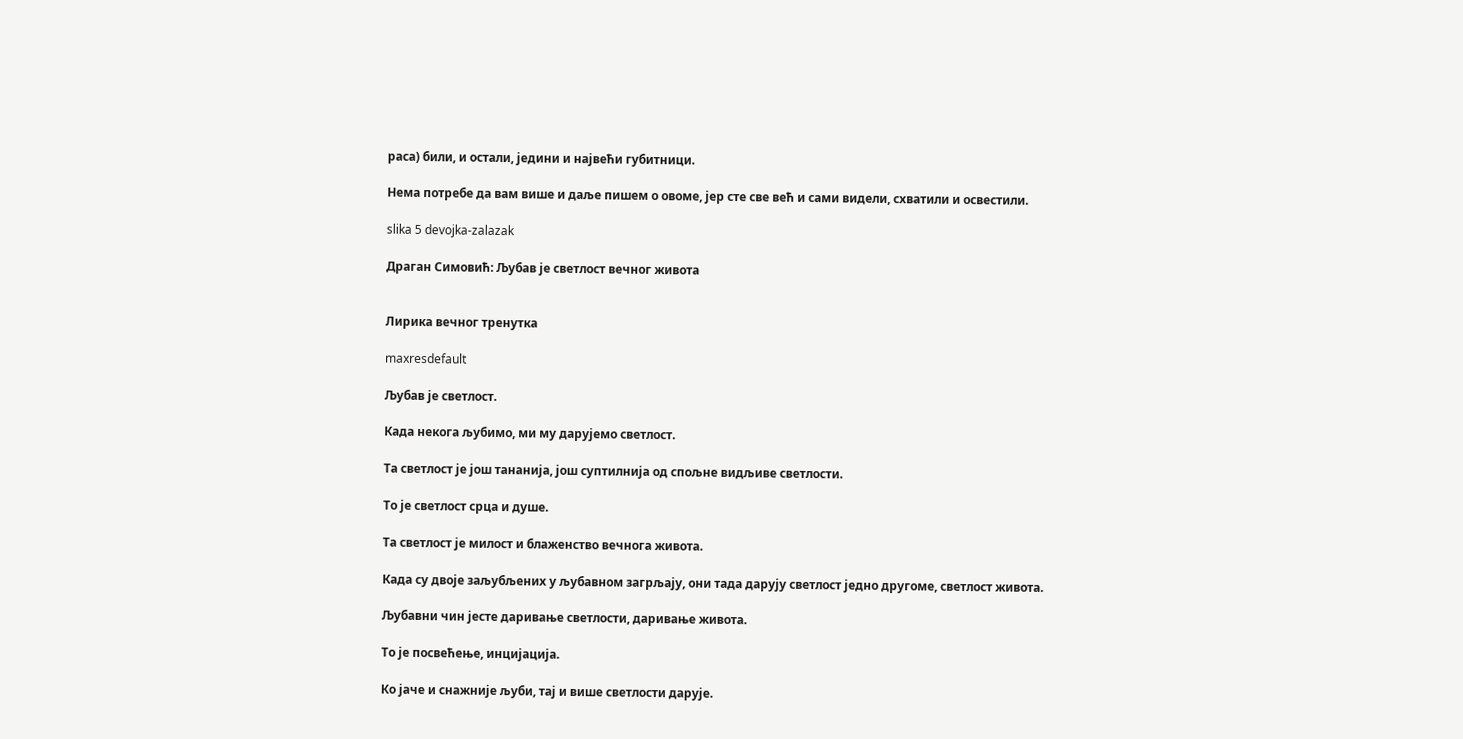раса) били, и остали, једини и највећи губитници.

Нема потребе да вам више и даље пишем о овоме, јер сте све већ и сами видели, схватили и освестили.

slika 5 devojka-zalazak

Драган Симовић: Љубав је светлост вечног живота


Лирика вечног тренутка

maxresdefault

Љубав је светлост.

Када некога љубимо, ми му дарујемо светлост.

Та светлост је још тананија, још суптилнија од спољне видљиве светлости.

То је светлост срца и душе.

Та светлост је милост и блаженство вечнога живота.

Када су двоје заљубљених у љубавном загрљају, они тада дарују светлост једно другоме, светлост живота.

Љубавни чин јесте даривање светлости, даривање живота.

То је посвећење, инцијација.

Ко јаче и снажније љуби, тај и више светлости дарује.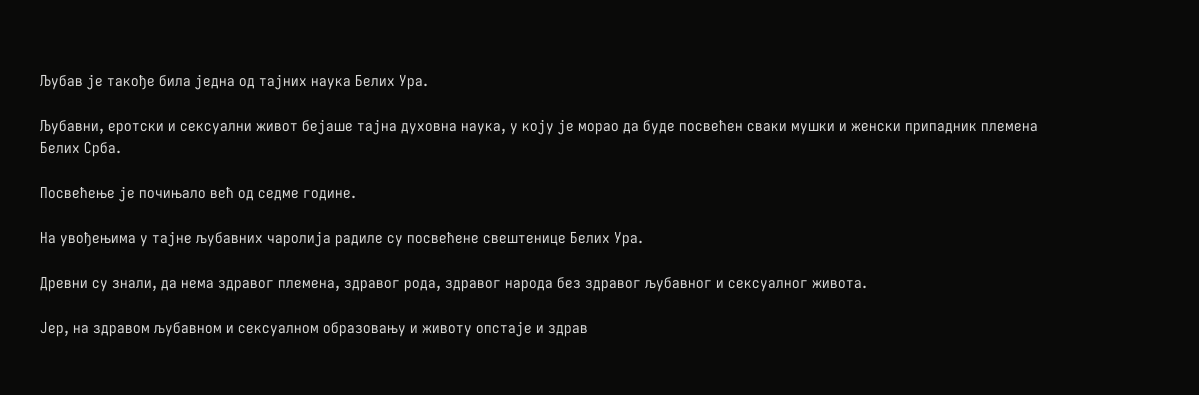Љубав је такође била једна од тајних наука Белих Ура.

Љубавни, еротски и сексуални живот бејаше тајна духовна наука, у коју је морао да буде посвећен сваки мушки и женски припадник племена Белих Срба.

Посвећење је почињало већ од седме године.

На увођењима у тајне љубавних чаролија радиле су посвећене свештенице Белих Ура.

Древни су знали, да нема здравог племена, здравог рода, здравог народа без здравог љубавног и сексуалног живота.

Јер, на здравом љубавном и сексуалном образовању и животу опстаје и здрав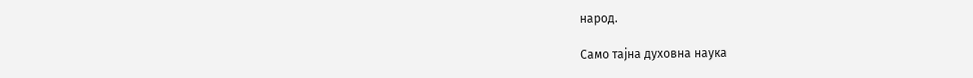народ.

Само тајна духовна наука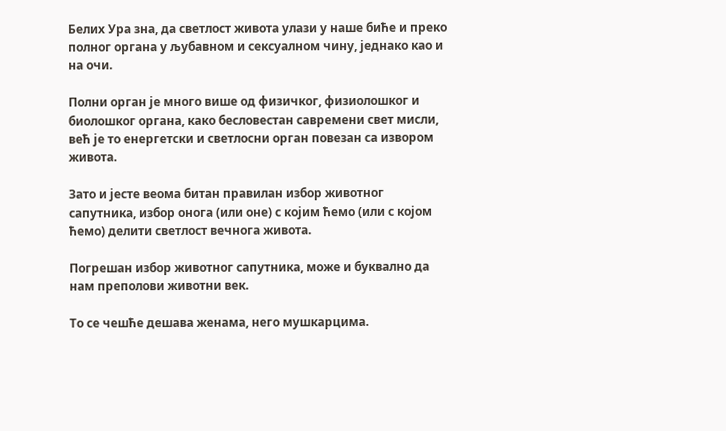Белих Ура зна, да светлост живота улази у наше биће и преко полног органа у љубавном и сексуалном чину, једнако као и на очи.

Полни орган је много више од физичког, физиолошког и биолошког органа, како бесловестан савремени свет мисли, већ је то енергетски и светлосни орган повезан са извором живота.

Зато и јесте веома битан правилан избор животног сапутника, избор онога (или оне) с којим ћемо (или с којом ћемо) делити светлост вечнога живота.

Погрешан избор животног сапутника, може и буквално да нам преполови животни век.

То се чешће дешава женама, него мушкарцима.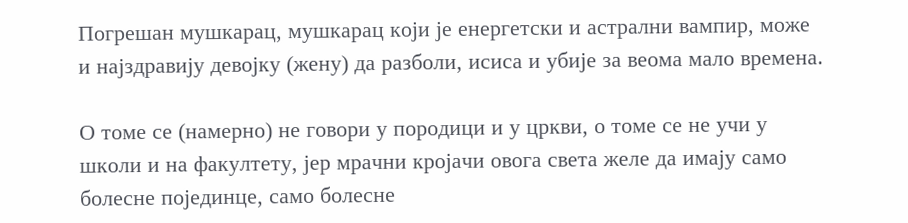Погрешан мушкарац, мушкарац који је енергетски и астрални вампир, може и најздравију девојку (жену) да разболи, исиса и убије за веома мало времена.

О томе се (намерно) не говори у породици и у цркви, о томе се не учи у школи и на факултету, јер мрачни кројачи овога света желе да имају само болесне појединце, само болесне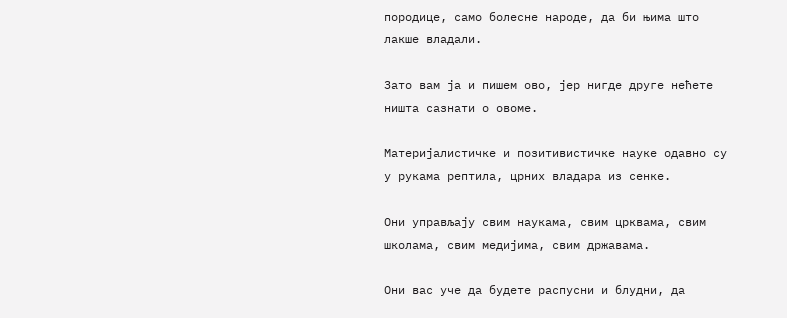породице, само болесне народе, да би њима што лакше владали.

Зато вам ја и пишем ово, јер нигде друге нећете ништа сазнати о овоме.

Материјалистичке и позитивистичке науке одавно су у рукама рептила, црних владара из сенке.

Они управљају свим наукама, свим црквама, свим школама, свим медијима, свим државама.

Они вас уче да будете распусни и блудни, да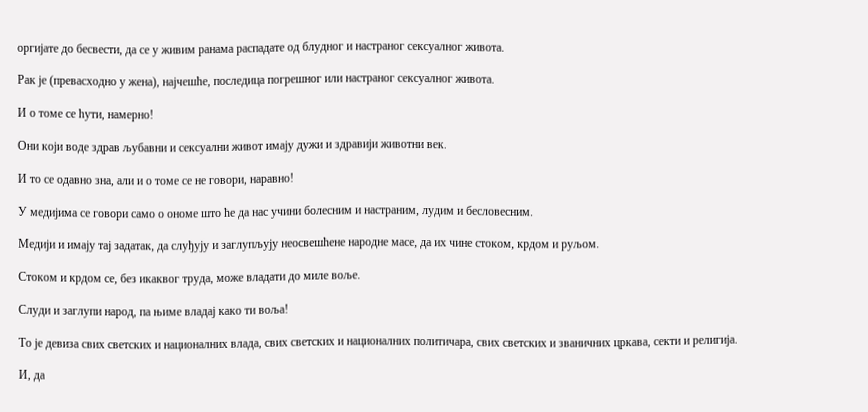оргијате до бесвести, да се у живим ранама распадате од блудног и настраног сексуалног живота.

Рак је (превасходно у жена), најчешће, последица погрешног или настраног сексуалног живота.

И о томе се ћути, намерно!

Они који воде здрав љубавни и сексуални живот имају дужи и здравији животни век.

И то се одавно зна, али и о томе се не говори, наравно!

У медијима се говори само о ономе што ће да нас учини болесним и настраним, лудим и бесловесним.

Медији и имају тај задатак, да слуђују и заглупљују неосвешћене народне масе, да их чине стоком, крдом и руљом.

Стоком и крдом се, без икаквог труда, може владати до миле воље.

Слуди и заглупи народ, па њиме владај како ти воља!

То је девиза свих светских и националних влада, свих светских и националних политичара, свих светских и званичних цркава, секти и религија.

И, да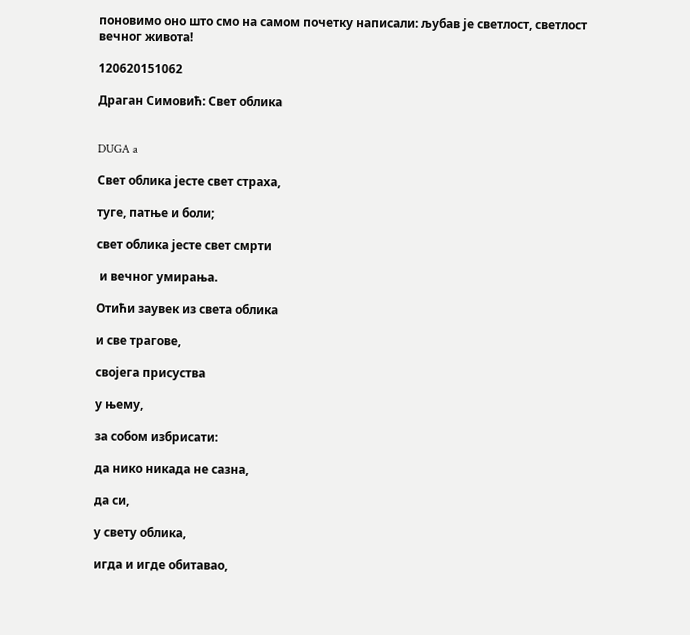поновимо оно што смо на самом почетку написали: љубав је светлост, светлост вечног живота!

120620151062

Драган Симовић: Свет облика


DUGA a

Свет облика јесте свет страха,

туге, патње и боли;

свет облика јесте свет смрти

 и вечног умирања.

Отићи заувек из света облика

и све трагове,

својега присуства

у њему,

за собом избрисати:

да нико никада не сазна,

да си,

у свету облика,

игда и игде обитавао,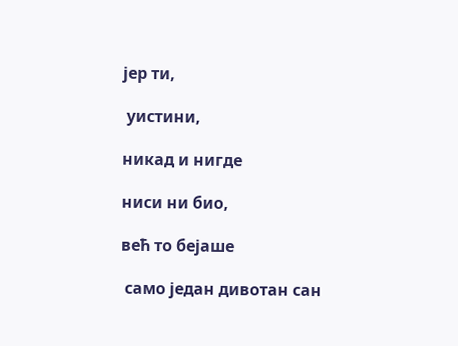јер ти,

 уистини,

никад и нигде

ниси ни био,

већ то бејаше

 само један дивотан сан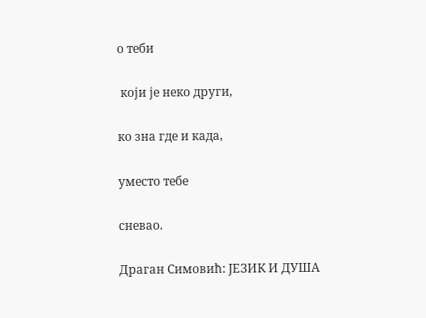о теби

 који је неко други,

ко зна где и када,

уместо тебе

сневао.

Драган Симовић: ЈЕЗИК И ДУША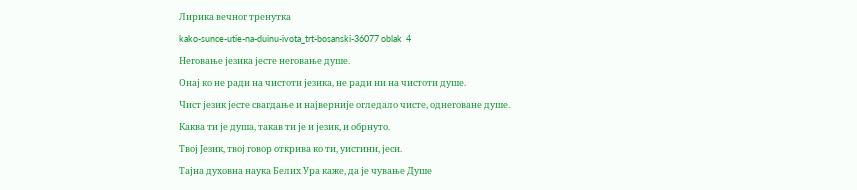Лирика вечног тренутка

kako-sunce-utie-na-duinu-ivota_trt-bosanski-36077 oblak  4

Неговање језика јесте неговање душе.

Онај ко не ради на чистоти језика, не ради ни на чистоти душе.

Чист језик јесте свагдање и најверније огледало чисте, однеговане душе.

Каква ти је душа, такав ти је и језик, и обрнуто.

Твој Језик, твој говор открива ко ти, уистини, јеси.

Тајна духовна наука Белих Ура каже, да је чување Душе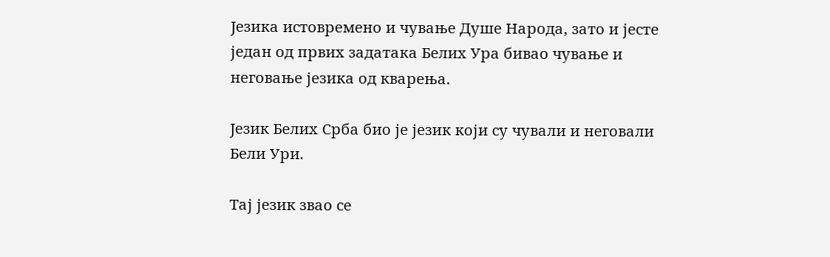Језика истовремено и чување Душе Народа, зато и јесте један од првих задатака Белих Ура бивао чување и неговање језика од кварења.

Језик Белих Срба био је језик који су чували и неговали Бели Ури.

Тај језик звао се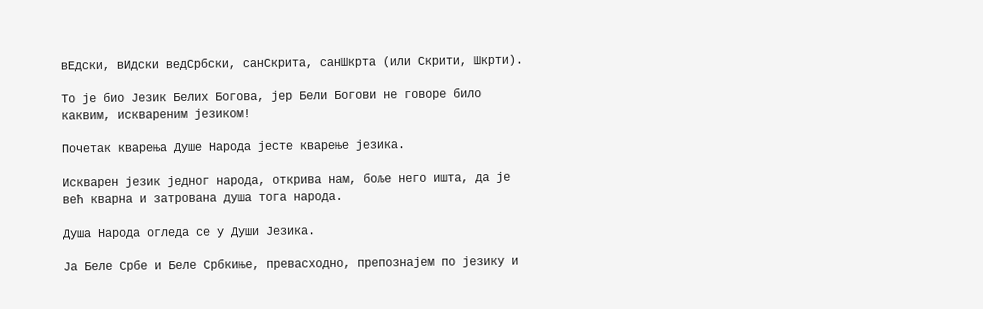вЕдски, вИдски ведСрбски, санСкрита, санШкрта (или Скрити, Шкрти).

То је био Језик Белих Богова, јер Бели Богови не говоре било каквим, исквареним језиком!

Почетак кварења Душе Народа јесте кварење језика.

Искварен језик једног народа, открива нам, боље него ишта, да је већ кварна и затрована душа тога народа.

Душа Народа огледа се у Души Језика.

Ја Беле Србе и Беле Србкиње, превасходно, препознајем по језику и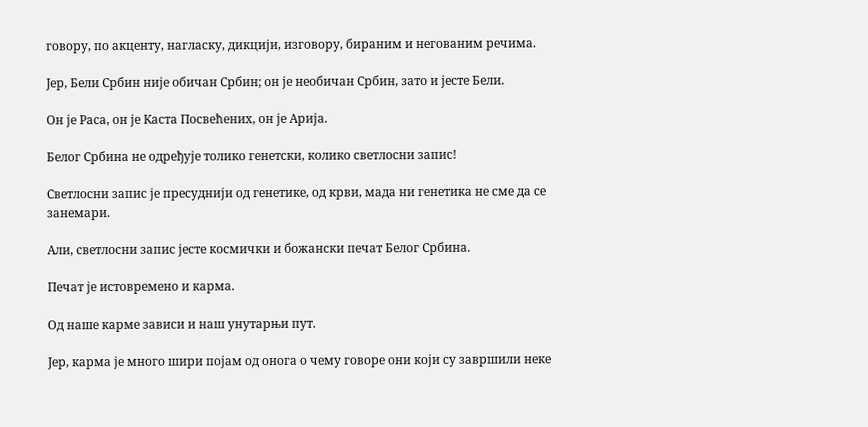говору, по акценту, нагласку, дикцији, изговору, бираним и негованим речима.

Јер, Бели Србин није обичан Србин; он је необичан Србин, зато и јесте Бели.

Он је Раса, он је Каста Посвећених, он је Арија.

Белог Србина не одређује толико генетски, колико светлосни запис!

Светлосни запис је пресуднији од генетике, од крви, мада ни генетика не сме да се занемари.

Али, светлосни запис јесте космички и божански печат Белог Србина.

Печат је истовремено и карма.

Од наше карме зависи и наш унутарњи пут.

Јер, карма је много шири појам од онога о чему говоре они који су завршили неке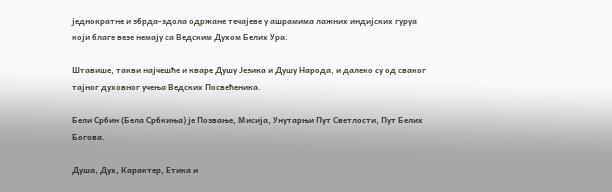једнократне и збрда-здола одржане течајеве у ашрамима лажних индијских гуруа који благе везе немају са Ведским Духом Белих Ура.

Штавише, такви најчешће и кваре Душу Језика и Душу Народа, и далеко су од сваког тајног духовног учења Ведских Посвећеника.

Бели Србин (Бела Србкиња) је Позвање, Мисија, Унутарњи Пут Светлости, Пут Белих Богова.

Душа, Дух, Карактер, Етика и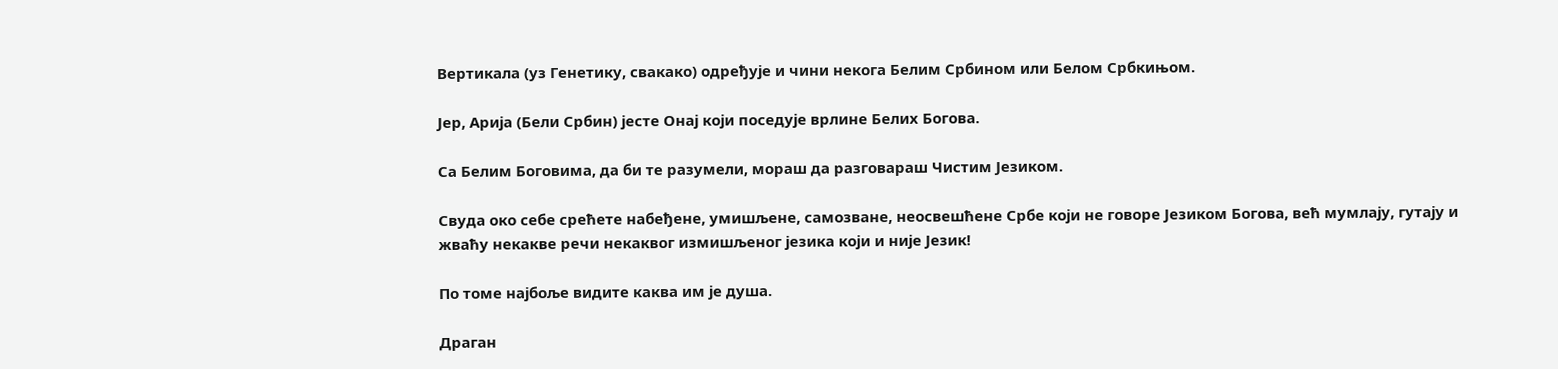Вертикала (уз Генетику, свакако) одређује и чини некога Белим Србином или Белом Србкињом.

Јер, Арија (Бели Србин) јесте Онај који поседује врлине Белих Богова.

Са Белим Боговима, да би те разумели, мораш да разговараш Чистим Језиком.

Свуда око себе срећете набеђене, умишљене, самозване, неосвешћене Србе који не говоре Језиком Богова, већ мумлају, гутају и жваћу некакве речи некаквог измишљеног језика који и није Језик!

По томе најбоље видите каква им је душа.

Драган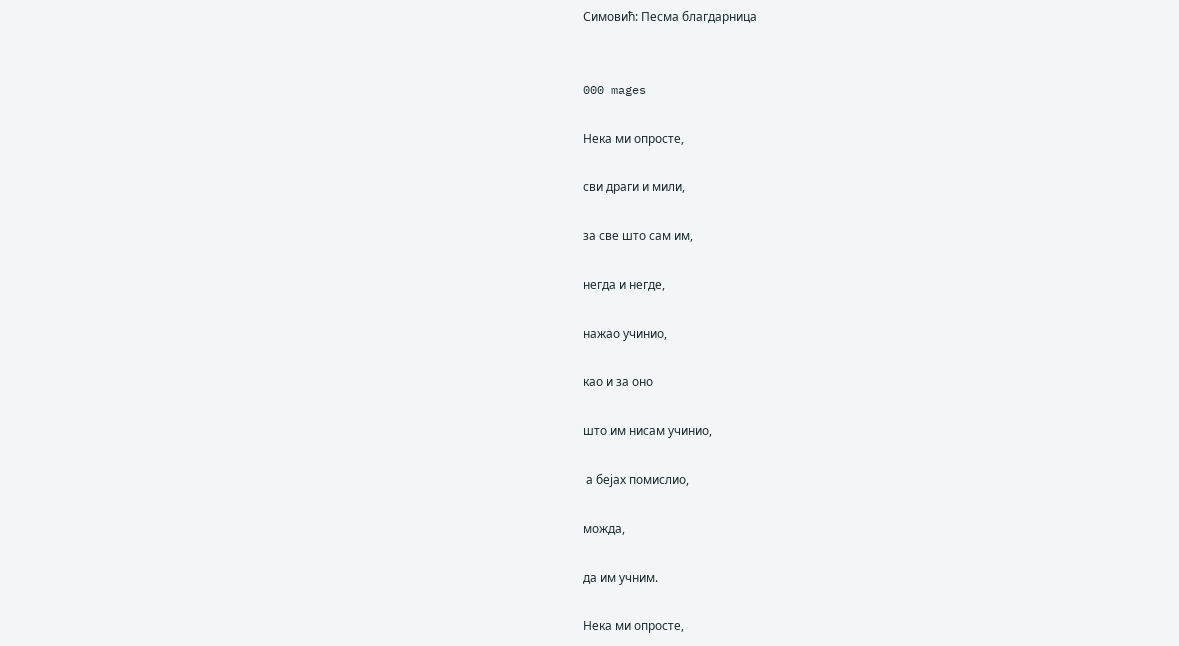Симовић: Песма благдарница


000 mages

Нека ми опросте,

сви драги и мили,

за све што сам им,

негда и негде,

нажао учинио,

као и за оно

што им нисам учинио,

 а бејах помислио,

можда,

да им учним.

Нека ми опросте,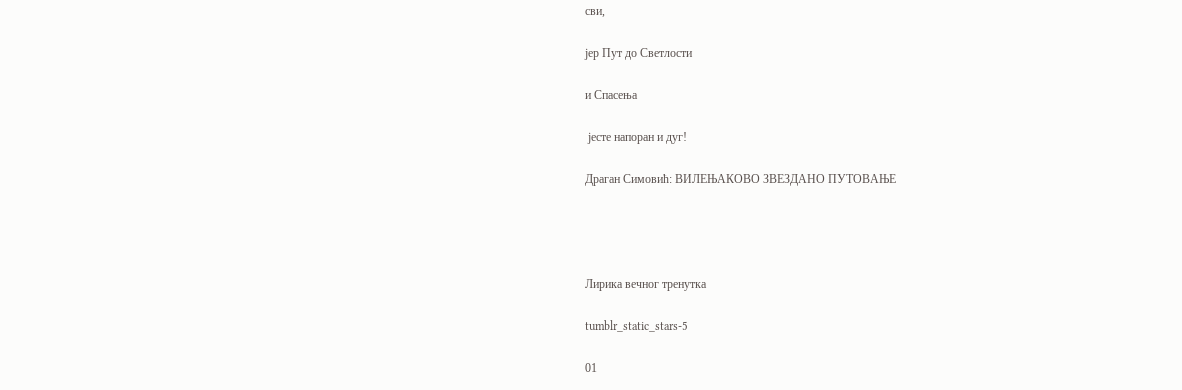сви,

јер Пут до Светлости

и Спасења

 јесте напоран и дуг!

Драган Симовић: ВИЛЕЊАКОВО ЗВЕЗДАНО ПУТОВАЊЕ




Лирика вечног тренутка

tumblr_static_stars-5

01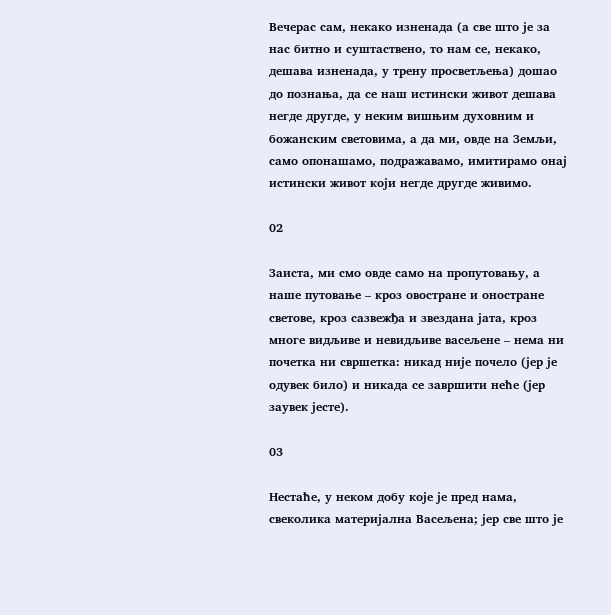Вечерас сам, некако изненада (а све што је за нас битно и суштаствено, то нам се, некако, дешава изненада, у трену просветљења) дошао до познања, да се наш истински живот дешава негде другде, у неким вишњим духовним и божанским световима, а да ми, овде на Земљи, само опонашамо, подражавамо, имитирамо онај истински живот који негде другде живимо.

02

Заиста, ми смо овде само на пропутовању, а наше путовање – кроз овостране и оностране светове, кроз сазвежђа и звездана јата, кроз многе видљиве и невидљиве васељене – нема ни почетка ни свршетка: никад није почело (јер је одувек било) и никада се завршити неће (јер заувек јесте).

03

Нестаће, у неком добу које је пред нама, свеколика материјална Васељена; јер све што је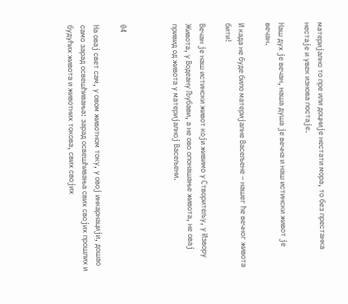материјално то пре или доцније нестати мора, то без престанка нестаје и увек изнова постаје.

Наш дух је вечан, наша душа је вечна и наш истински живот је вечан.

И када не буде било материјалне Васељене – нашег ће вечног живота бити!

Вечан је наш истински живот који живимо у Створитељу, у Извору Живота, у Водеану Љубави, а не ово опонашање живота, не овај привид од живота у материјалној Васељени.



04

На овај свет сам, у овом животном току, у овој инкарнацији, дошао само зарад освешћивања: зарад освешћивања свих својих прошлих и будућих живота и животних токова, свих својих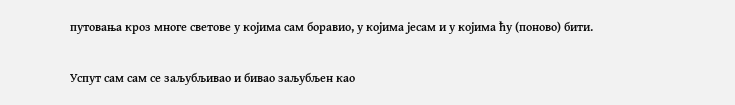путовања кроз многе светове у којима сам боравио, у којима јесам и у којима ћу (поново) бити.

Успут сам сам се заљубљивао и бивао заљубљен као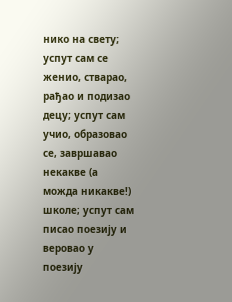нико на свету; успут сам се женио, стварао, рађао и подизао децу; успут сам учио, образовао се, завршавао некакве (а можда никакве!) школе; успут сам писао поезију и веровао у поезију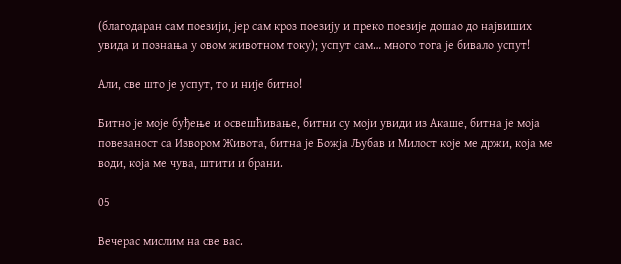(благодаран сам поезији, јер сам кроз поезију и преко поезије дошао до највиших увида и познања у овом животном току); успут сам… много тога је бивало успут!

Али, све што је успут, то и није битно!

Битно је моје буђење и освешћивање, битни су моји увиди из Акаше, битна је моја повезаност са Извором Живота, битна је Божја Љубав и Милост које ме држи, која ме води, која ме чува, штити и брани.

05

Вечерас мислим на све вас.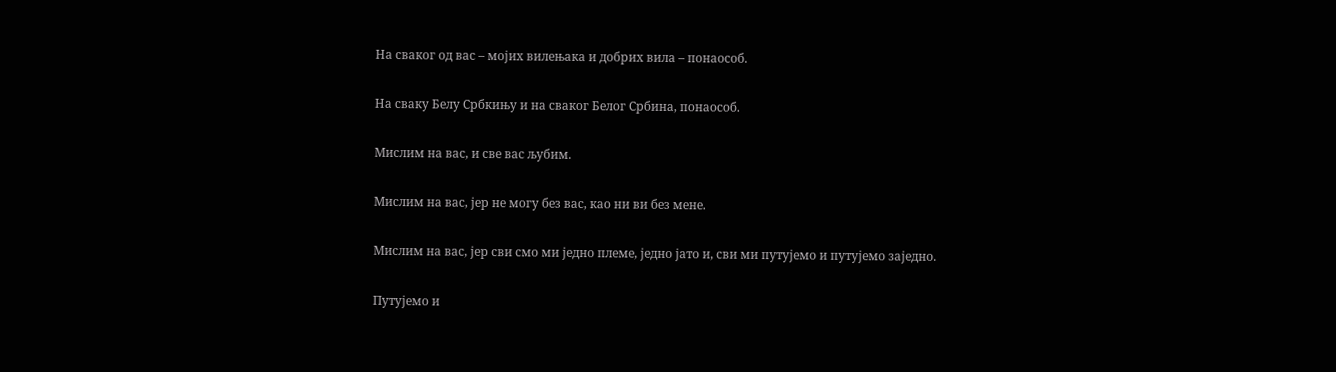На сваког од вас – мојих вилењака и добрих вила – понаособ.

На сваку Белу Србкињу и на сваког Белог Србина, понаособ.

Мислим на вас, и све вас љубим.

Мислим на вас, јер не могу без вас, као ни ви без мене.

Мислим на вас, јер сви смо ми једно племе, једно јато и, сви ми путујемо и путујемо заједно.

Путујемо и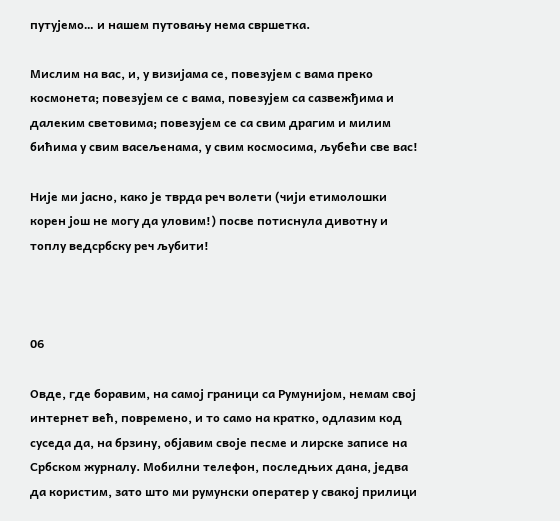путујемо… и нашем путовању нема свршетка.

Мислим на вас, и, у визијама се, повезујем с вама преко космонета; повезујем се с вама, повезујем са сазвежђима и далеким световима; повезујем се са свим драгим и милим бићима у свим васељенама, у свим космосима, љубећи све вас!

Није ми јасно, како је тврда реч волети (чији етимолошки корен још не могу да уловим!) посве потиснула дивотну и топлу ведсрбску реч љубити!



06

Овде, где боравим, на самој граници са Румунијом, немам свој интернет већ, повремено, и то само на кратко, одлазим код суседа да, на брзину, објавим своје песме и лирске записе на Србском журналу. Мобилни телефон, последњих дана, једва да користим, зато што ми румунски оператер у свакој прилици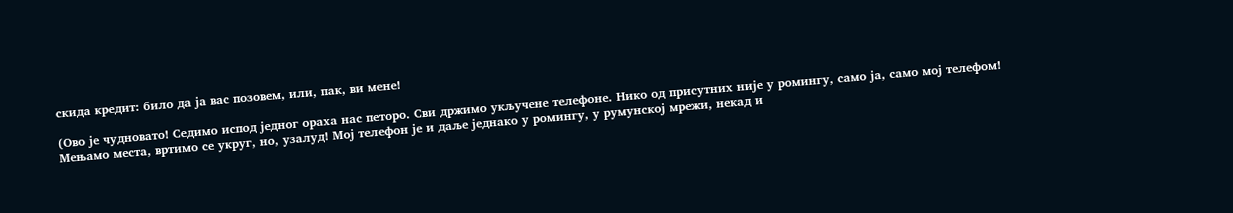скида кредит: било да ја вас позовем, или, пак, ви мене!

(Ово је чудновато! Седимо испод једног ораха нас петоро. Сви држимо укључене телефоне. Нико од присутних није у ромингу, само ја, само мој телефом! Мењамо места, вртимо се укруг, но, узалуд! Мој телефон је и даље једнако у ромингу, у румунској мрежи, некад и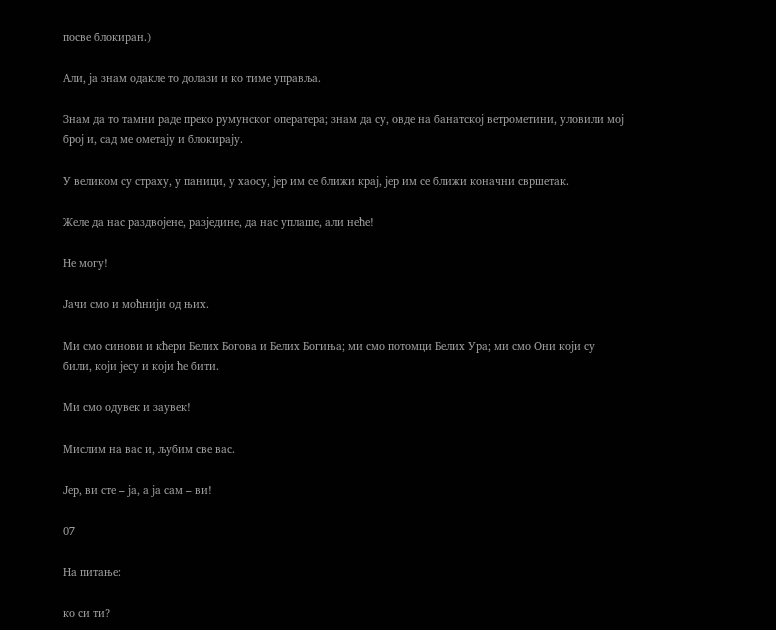посве блокиран.)

Али, ја знам одакле то долази и ко тиме управља.

Знам да то тамни раде преко румунског оператера; знам да су, овде на банатској ветрометини, уловили мој број и, сад ме ометају и блокирају.

У великом су страху, у паници, у хаосу, јер им се ближи крај, јер им се ближи коначни свршетак.

Желе да нас раздвојене, разједине, да нас уплаше, али неће!

Не могу!

Јачи смо и моћнији од њих.

Ми смо синови и кћери Белих Богова и Белих Богиња; ми смо потомци Белих Ура; ми смо Они који су били, који јесу и који ће бити.

Ми смо одувек и заувек!

Мислим на вас и, љубим све вас.

Јер, ви сте – ја, а ја сам – ви!

07

На питање:

ко си ти?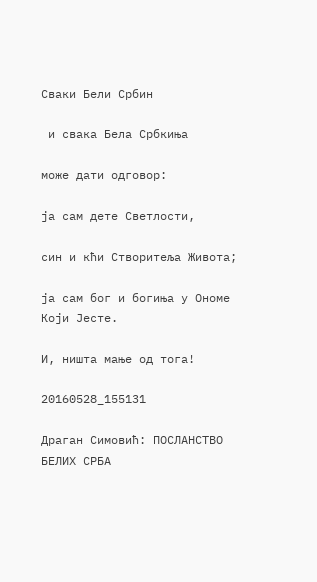Сваки Бели Србин

 и свака Бела Србкиња

може дати одговор:

ја сам дете Светлости,

син и кћи Створитеља Живота;

ја сам бог и богиња у Ономе Који Јесте.

И, ништа мање од тога!

20160528_155131

Драган Симовић: ПОСЛАНСТВО БЕЛИХ СРБА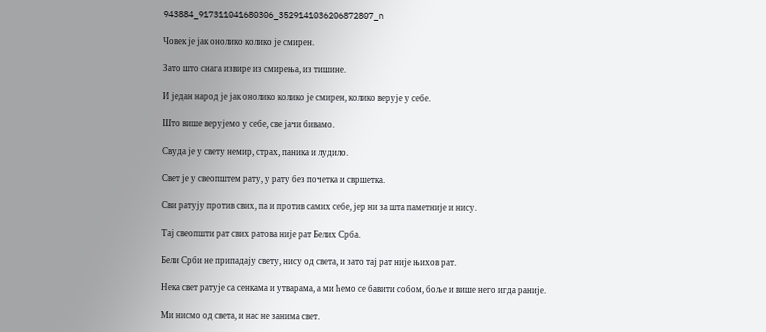943884_917311041680306_3529141036206872807_n

Човек је јак онолико колико је смирен.

Зато што снага извире из смирења, из тишине.

И један народ је јак онолико колико је смирен, колико верује у себе.

Што више верујемо у себе, све јачи бивамо.

Свуда је у свету немир, страх, паника и лудило.

Свет је у свеопштем рату, у рату без почетка и свршетка.

Сви ратују против свих, па и против самих себе, јер ни за шта паметније и нису.

Тај свеопшти рат свих ратова није рат Белих Срба.

Бели Срби не припадају свету, нису од света, и зато тај рат није њихов рат.

Нека свет ратује са сенкама и утварама, а ми ћемо се бавити собом, боље и више него игда раније.

Ми нисмо од света, и нас не занима свет.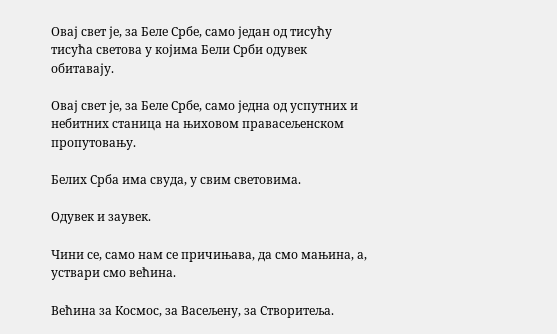Овај свет је, за Беле Србе, само један од тисућу тисућа светова у којима Бели Срби одувек обитавају.

Овај свет је, за Беле Србе, само једна од успутних и небитних станица на њиховом правасељенском пропутовању.

Белих Срба има свуда, у свим световима.

Одувек и заувек.

Чини се, само нам се причињава, да смо мањина, а, уствари смо већина.

Већина за Космос, за Васељену, за Створитеља.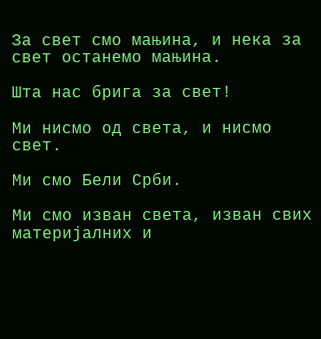За свет смо мањина, и нека за свет останемо мањина.

Шта нас брига за свет!

Ми нисмо од света, и нисмо свет.

Ми смо Бели Срби.

Ми смо изван света, изван свих материјалних и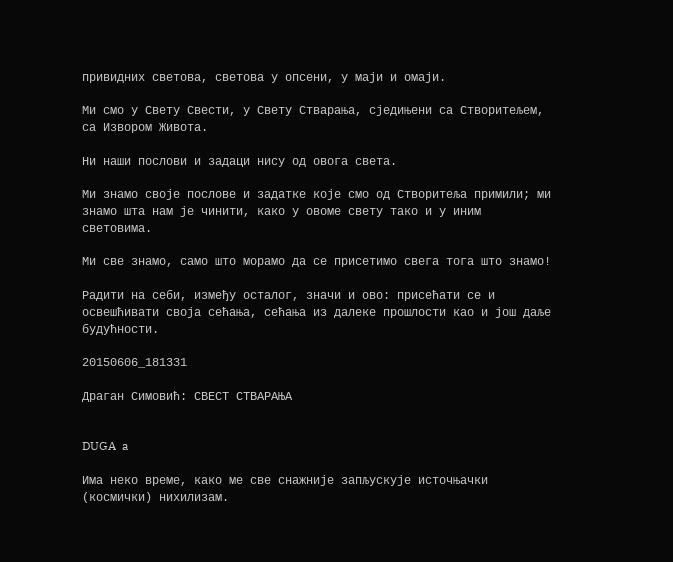привидних светова, светова у опсени, у маји и омаји.

Ми смо у Свету Свести, у Свету Стварања, сједињени са Створитељем, са Извором Живота.

Ни наши послови и задаци нису од овога света.

Ми знамо своје послове и задатке које смо од Створитеља примили; ми знамо шта нам је чинити, како у овоме свету тако и у иним световима.

Ми све знамо, само што морамо да се присетимо свега тога што знамо!

Радити на себи, између осталог, значи и ово: присећати се и освешћивати своја сећања, сећања из далеке прошлости као и још даље будућности.

20150606_181331

Драган Симовић: СВЕСТ СТВАРАЊА


DUGA  a

Има неко време, како ме све снажније запљускује источњачки (космички) нихилизам.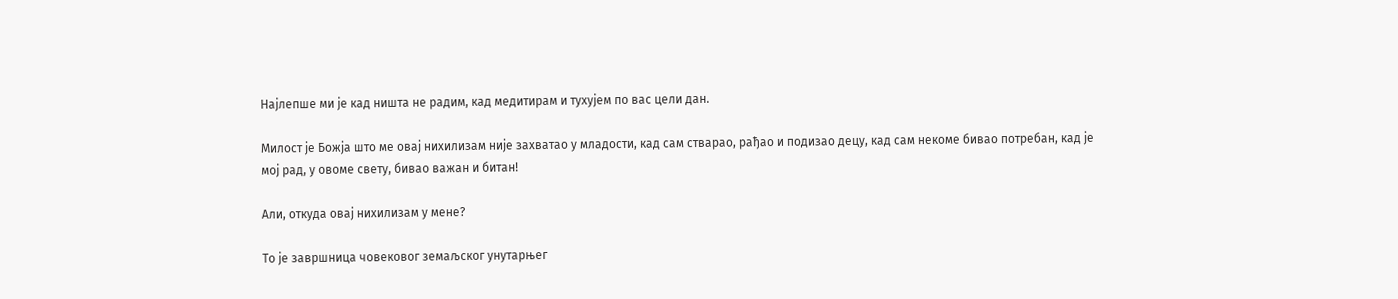Најлепше ми је кад ништа не радим, кад медитирам и тухујем по вас цели дан.

Милост је Божја што ме овај нихилизам није захватао у младости, кад сам стварао, рађао и подизао децу, кад сам некоме бивао потребан, кад је мој рад, у овоме свету, бивао важан и битан!

Али, откуда овај нихилизам у мене?

То је завршница човековог земаљског унутарњег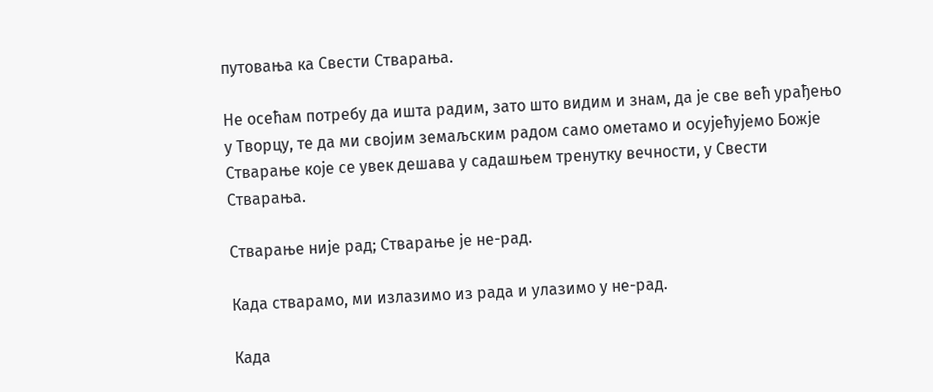путовања ка Свести Стварања.

Не осећам потребу да ишта радим, зато што видим и знам, да је све већ урађењо у Творцу, те да ми својим земаљским радом само ометамо и осујећујемо Божје Стварање које се увек дешава у садашњем тренутку вечности, у Свести Стварања.

Стварање није рад; Стварање је не-рад.

Када стварамо, ми излазимо из рада и улазимо у не-рад.

Када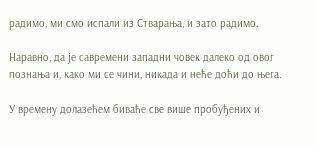радимо, ми смо испали из Стварања, и зато радимо.

Наравно, да је савремени западни човек далеко од овог познања и, како ми се чини, никада и неће доћи до њега.

У времену долазећем биваће све више пробуђених и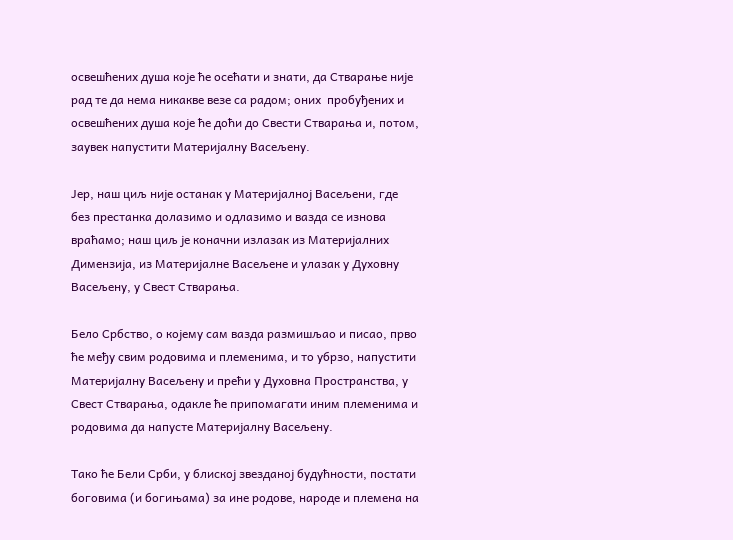освешћених душа које ће осећати и знати, да Стварање није рад те да нема никакве везе са радом; оних  пробуђених и освешћених душа које ће доћи до Свести Стварања и, потом, заувек напустити Материјалну Васељену.

Јер, наш циљ није останак у Материјалној Васељени, где без престанка долазимо и одлазимо и вазда се изнова враћамо; наш циљ је коначни излазак из Материјалних Димензија, из Материјалне Васељене и улазак у Духовну Васељену, у Свест Стварања.

Бело Србство, о којему сам вазда размишљао и писао, прво ће међу свим родовима и племенима, и то убрзо, напустити Материјалну Васељену и прећи у Духовна Пространства, у Свест Стварања, одакле ће припомагати иним племенима и родовима да напусте Материјалну Васељену.

Тако ће Бели Срби, у блиској звезданој будућности, постати боговима (и богињама) за ине родове, народе и племена на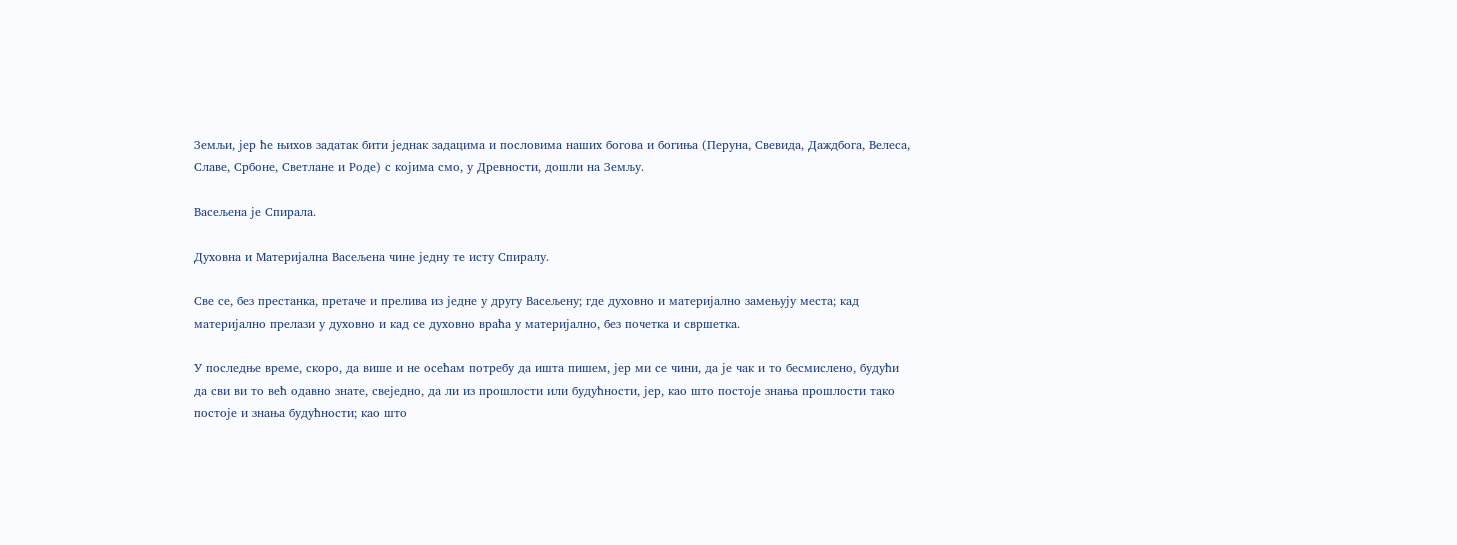Земљи, јер ће њихов задатак бити једнак задацима и пословима наших богова и богиња (Перуна, Свевида, Даждбога, Велеса, Славе, Србоне, Светлане и Роде) с којима смо, у Древности, дошли на Земљу.

Васељена је Спирала.

Духовна и Материјална Васељена чине једну те исту Спиралу.

Све се, без престанка, претаче и прелива из једне у другу Васељену; где духовно и материјално замењују места; кад материјално прелази у духовно и кад се духовно враћа у материјално, без почетка и свршетка.

У последње време, скоро, да више и не осећам потребу да ишта пишем, јер ми се чини, да је чак и то бесмислено, будући да сви ви то већ одавно знате, свеједно, да ли из прошлости или будућности, јер, као што постоје знања прошлости тако постоје и знања будућности; као што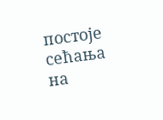постоје сећања на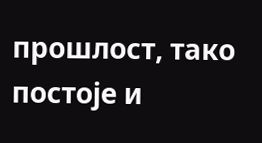прошлост, тако постоје и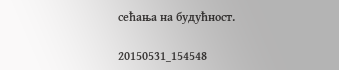сећања на будућност.

20150531_154548